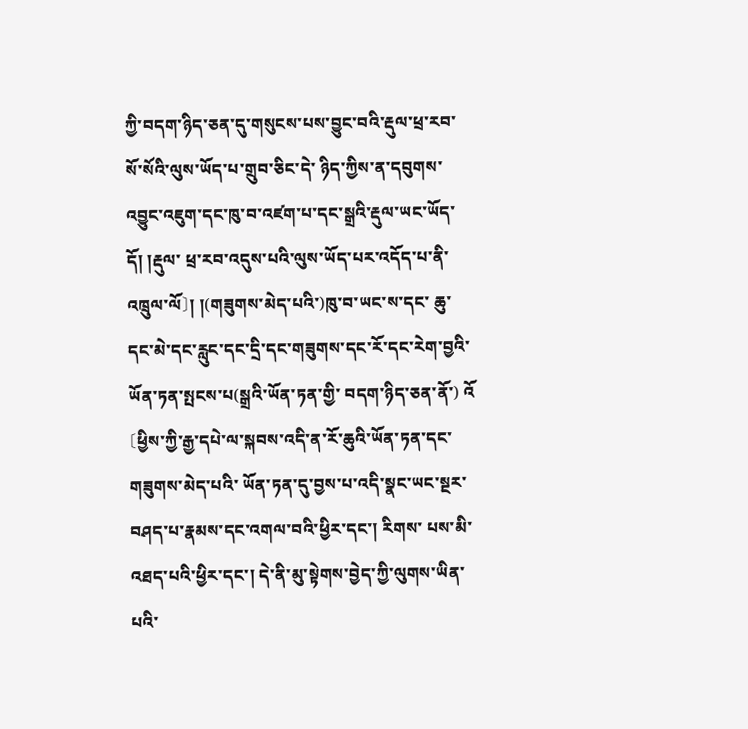ཀྱི་བདག་ཉིད་ཅན་དུ་གསུངས་པས་བྱུང་བའི་རྡུལ་ཕྲ་རབ་སོ་སོའི་ལུས་ཡོད་པ་གྲུབ་ཅིང་དེ་ ཉིད་ཀྱིས་ན་དབུགས་འབྱུང་འཇུག་དང་ཁུ་བ་འཛག་པ་དང་སྒྲའི་རྡུལ་ཡང་ཡོད་དོ། །རྡུལ་ ཕྲ་རབ་འདུས་པའི་ལུས་ཡོད་པར་འདོད་པ་ནི་འཁྲུལ་ལོ〕། །(གཟུགས་མེད་པའི་)ཁུ་བ་ཡང་ས་དང་ ཆུ་དང་མེ་དང་རླུང་དང་དྲི་དང་གཟུགས་དང་རོ་དང་རེག་བྱའི་ཡོན་ཏན་སྤངས་པ(སྒྲའི་ཡོན་ཏན་གྱི་ བདག་ཉིད་ཅན་ནོ་) འོ〔ཕྱིས་ཀྱི་རྒྱ་དཔེ་ལ་སྐབས་འདི་ན་རོ་ཆུའི་ཡོན་ཏན་དང་གཟུགས་མེད་པའི་ ཡོན་ཏན་དུ་བྱས་པ་འདི་སྣང་ཡང་སྔར་བཤད་པ་རྣམས་དང་འགལ་བའི་ཕྱིར་དང་། རིགས་ པས་མི་འཐད་པའི་ཕྱིར་དང་། དེ་ནི་མུ་སྟེགས་བྱེད་ཀྱི་ལུགས་ཡིན་པའི་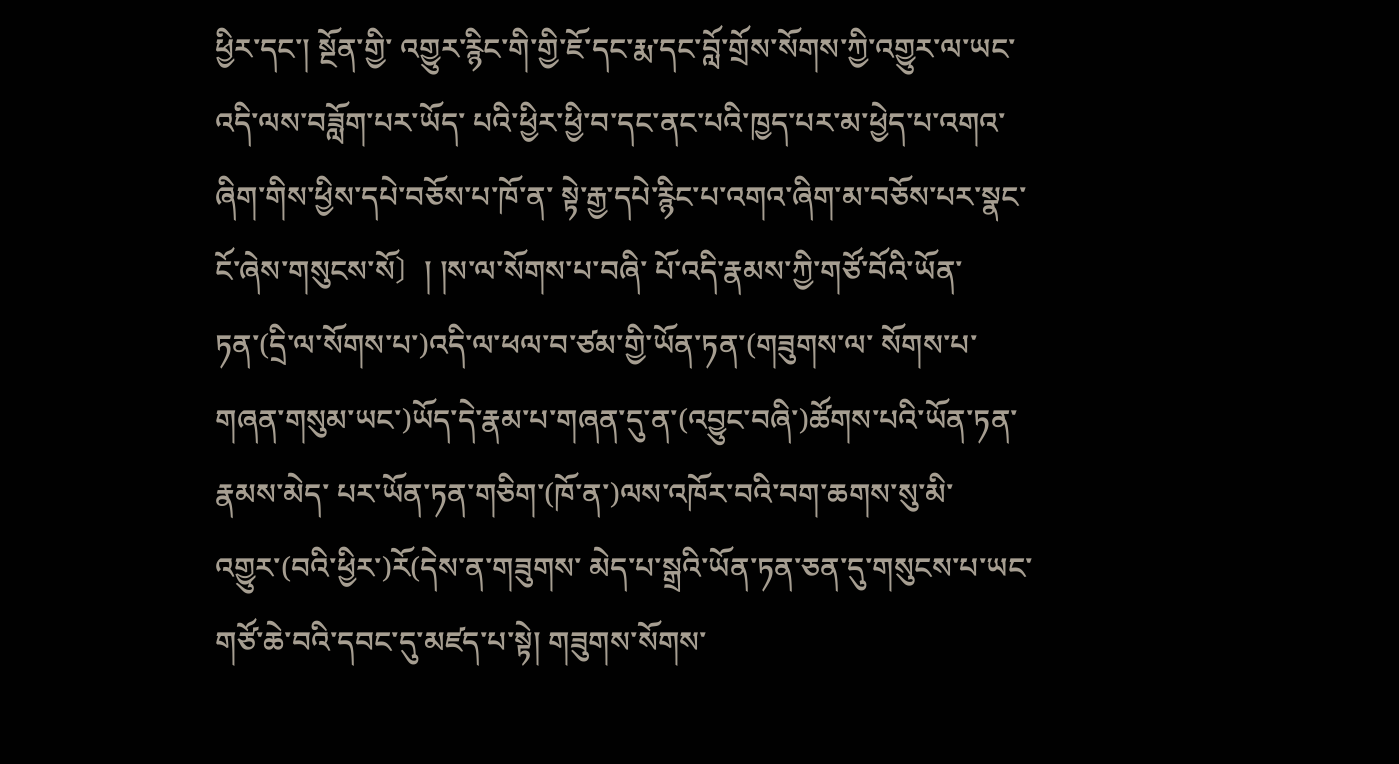ཕྱིར་དང་། སྔོན་གྱི་ འགྱུར་རྙིང་གི་གྱི་ཇོ་དང་རྨ་དང་བློ་གྲོས་སོགས་ཀྱི་འགྱུར་ལ་ཡང་འདི་ལས་བཟློག་པར་ཡོད་ པའི་ཕྱིར་ཕྱི་བ་དང་ནང་པའི་ཁྱད་པར་མ་ཕྱེད་པ་འགའ་ཞིག་གིས་ཕྱིས་དཔེ་བཅོས་པ་ཁོ་ན་ སྟེ་རྒྱ་དཔེ་རྙིང་པ་འགའ་ཞིག་མ་བཅོས་པར་སྣང་ངོ་ཞེས་གསུངས་སོ〕། །ས་ལ་སོགས་པ་བཞི་ པོ་འདི་རྣམས་ཀྱི་གཙོ་བོའི་ཡོན་ཏན་(དྲི་ལ་སོགས་པ་)འདི་ལ་ཕལ་བ་ཙམ་གྱི་ཡོན་ཏན་(གཟུགས་ལ་ སོགས་པ་གཞན་གསུམ་ཡང་)ཡོད་དེ་རྣམ་པ་གཞན་དུ་ན་(འབྱུང་བཞི་)ཚོགས་པའི་ཡོན་ཏན་རྣམས་མེད་ པར་ཡོན་ཏན་གཅིག་(ཁོ་ན་)ལས་འཁོར་བའི་བག་ཆགས་སུ་མི་འགྱུར་(བའི་ཕྱིར་)རོ(དེས་ན་གཟུགས་ མེད་པ་སྒྲའི་ཡོན་ཏན་ཅན་དུ་གསུངས་པ་ཡང་གཙོ་ཆེ་བའི་དབང་དུ་མཛད་པ་སྟེ། གཟུགས་སོགས་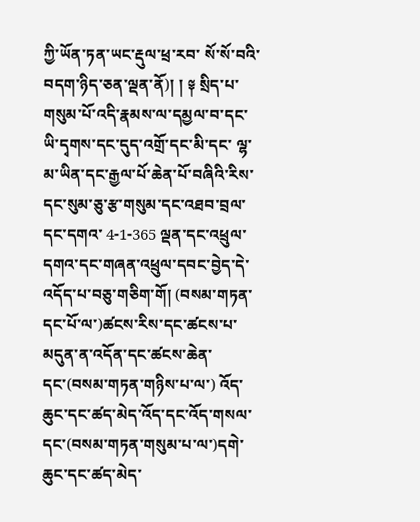ཀྱི་ཡོན་ཏན་ཡང་རྡུལ་ཕྲ་རབ་ སོ་སོ་བའི་བདག་ཉིད་ཅན་ལྡན་ནོ)། ། ༈ སྲིད་པ་གསུམ་པོ་འདི་རྣམས་ལ་དམྱལ་བ་དང་ཡི་དྭགས་དང་དུད་འགྲོ་དང་མི་དང་ ལྷ་མ་ཡིན་དང་རྒྱལ་པོ་ཆེན་པོ་བཞིའི་རིས་དང་སུམ་ཅུ་རྩ་གསུམ་དང་འཐབ་བྲལ་དང་དགའ་ 4-1-365 ལྡན་དང་འཕྲུལ་དགའ་དང་གཞན་འཕྲུལ་དབང་བྱེད་དེ་འདོད་པ་བཅུ་གཅིག་གོ། (བསམ་གཏན་ དང་པོ་ལ་)ཚངས་རིས་དང་ཚངས་པ་མདུན་ན་འདོན་དང་ཚངས་ཆེན་དང་(བསམ་གཏན་གཉིས་པ་ལ་) འོད་ཆུང་དང་ཚད་མེད་འོད་དང་འོད་གསལ་དང་(བསམ་གཏན་གསུམ་པ་ལ་)དགེ་ཆུང་དང་ཚད་མེད་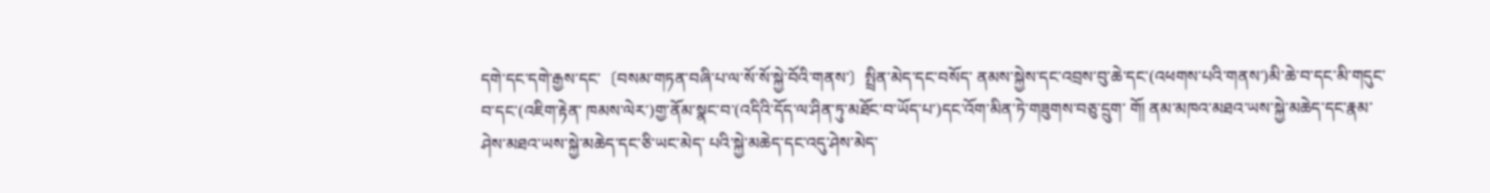དགེ་དང་དགེ་རྒྱས་དང་〔བསམ་གཏན་བཞི་པ་ལ་སོ་སོ་སྐྱེ་བོའི་གནས་〕སྤྲིན་མེད་དང་བསོད་ ནམས་སྐྱེས་དང་འབྲས་བུ་ཆེ་དང་(འཕགས་པའི་གནས་)མི་ཆེ་བ་དང་མི་གདུང་བ་དང་(འཇིག་རྟེན་ ཁམས་ལེར་)གྱ་ནོམ་སྣང་བ་(འདིའི་དོད་ལ་ཤིན་ཏུ་མཐོང་བ་ཡོད་པ་)དང་འོག་མིན་ཏེ་གཟུགས་བཅུ་དྲུག་ གོ། ནམ་མཁའ་མཐའ་ཡས་སྐྱེ་མཆེད་དང་རྣམ་ཤེས་མཐའ་ཡས་སྐྱེ་མཆེད་དང་ཅི་ཡང་མེད་ པའི་སྐྱེ་མཆེད་དང་འདུ་ཤེས་མེད་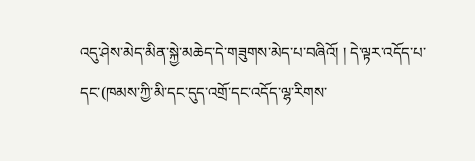འདུ་ཤེས་མེད་མིན་སྐྱེ་མཆེད་དེ་གཟུགས་མེད་པ་བཞིའོ། ། དེ་ལྟར་འདོད་པ་དང་(ཁམས་ཀྱི་མི་དང་དུད་འགྲོ་དང་འདོད་ལྷ་རིགས་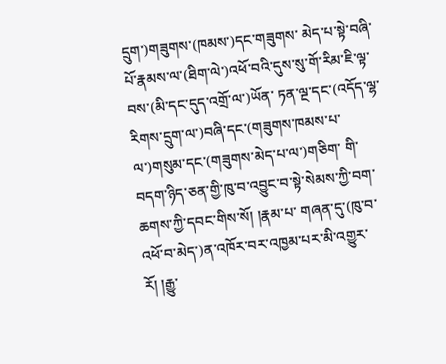དྲུག་)གཟུགས་(ཁམས་)དང་གཟུགས་ མེད་པ་སྟེ་བཞི་པོ་རྣམས་ལ་(ཐིག་ལེ་)འཕོ་བའི་དུས་སུ་གོ་རིམ་ཇི་ལྟ་བས་(མི་དང་དུད་འགྲོ་ལ་)ཡོན་ ཏན་ལྔ་དང་(འདོད་ལྷ་རིགས་དྲུག་ལ་)བཞི་དང་(གཟུགས་ཁམས་པ་ལ་)གསུམ་དང་(གཟུགས་མེད་པ་ལ་)གཅིག་ གི་བདག་ཉིད་ཅན་གྱི་ཁུ་བ་འབྱུང་བ་སྟེ་སེམས་ཀྱི་བག་ཆགས་ཀྱི་དབང་གིས་སོ། །རྣམ་པ་ གཞན་དུ་(ཁུ་བ་འཕོ་བ་མེད་)ན་འཁོར་བར་འཁྱམ་པར་མི་འགྱུར་རོ། །རྒྱུ་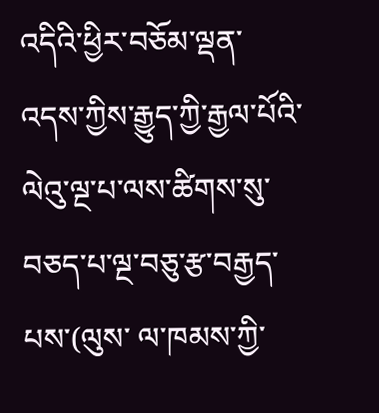འདིའི་ཕྱིར་བཅོམ་ལྡན་ འདས་ཀྱིས་རྒྱུད་ཀྱི་རྒྱལ་པོའི་ལེའུ་ལྔ་པ་ལས་ཚིགས་སུ་བཅད་པ་ལྔ་བཅུ་རྩ་བརྒྱད་པས་(ལུས་ ལ་ཁམས་ཀྱི་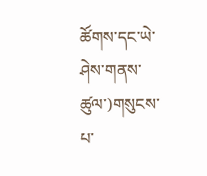ཚོགས་དང་ཡེ་ཤེས་གནས་ཚུལ་)གསུངས་པ་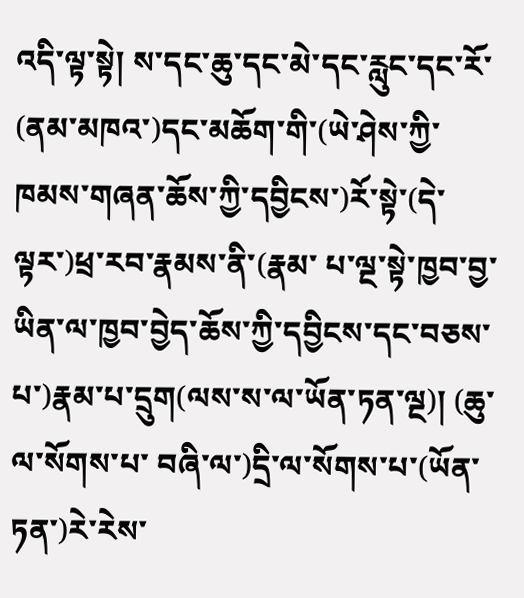འདི་ལྟ་སྟེ། ས་དང་ཆུ་དང་མེ་དང་རླུང་དང་རོ་ (ནམ་མཁའ་)དང་མཆོག་གི་(ཡེ་ཤེས་ཀྱི་ཁམས་གཞན་ཆོས་ཀྱི་དབྱིངས་)རོ་སྟེ་(དེ་ལྟར་)ཕྲ་རབ་རྣམས་ནི་(རྣམ་ པ་ལྔ་སྟེ་ཁྱབ་བྱ་ཡིན་ལ་ཁྱབ་བྱེད་ཆོས་ཀྱི་དབྱིངས་དང་བཅས་པ་)རྣམ་པ་དྲུག(ལས་ས་ལ་ཡོན་ཏན་ལྔ)། (ཆུ་ལ་སོགས་པ་ བཞི་ལ་)དྲི་ལ་སོགས་པ་(ཡོན་ཏན་)རེ་རེས་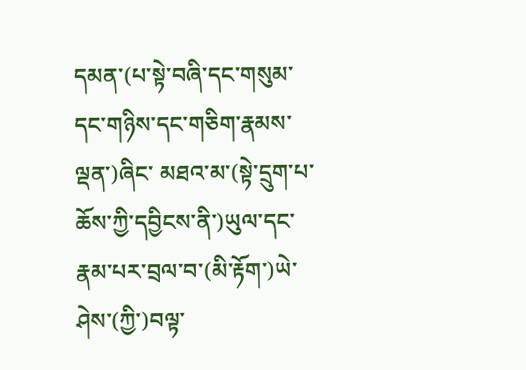དམན་(པ་སྟེ་བཞི་དང་གསུམ་དང་གཉིས་དང་གཅིག་རྣམས་ལྡན་)ཞིང་ མཐའ་མ་(སྟེ་དྲུག་པ་ཆོས་ཀྱི་དབྱིངས་ནི་)ཡུལ་དང་རྣམ་པར་བྲལ་བ་(མི་རྟོག་)ཡེ་ཤེས་(ཀྱི་)བལྟ་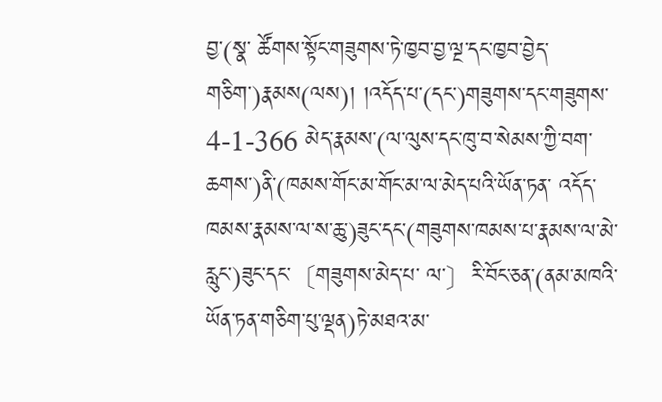བྱ་(སྣ་ ཚོགས་སྟོང་གཟུགས་ཏེ་ཁྱབ་བྱ་ལྔ་དང་ཁྱབ་བྱེད་གཅིག་)རྣམས(ལས)། །འདོད་པ་(དང་)གཟུགས་དང་གཟུགས་ 4-1-366 མེད་རྣམས་(ལ་ལུས་དང་ཁུ་བ་སེམས་ཀྱི་བག་ཆགས་)ནི་(ཁམས་གོང་མ་གོང་མ་ལ་མེད་པའི་ཡོན་ཏན་ འདོད་ཁམས་རྣམས་ལ་ས་ཆུ་)ཟུང་དང་(གཟུགས་ཁམས་པ་རྣམས་ལ་མེ་རླུང་)ཟུང་དང་〔གཟུགས་མེད་པ་ ལ་〕རི་བོང་ཅན་(ནམ་མཁའི་ཡོན་ཏན་གཅིག་པུ་ལྡན)ཏེ་མཐའ་མ་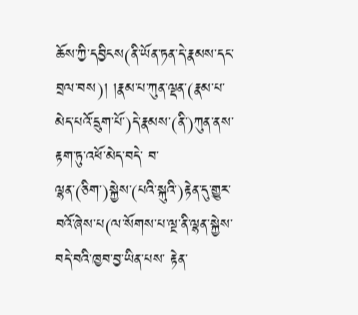ཆོས་ཀྱི་དབྱིངས(ནི་ཡོན་ཏན་དེ་རྣམས་དང་ བྲལ་བས)། །རྣམ་པ་ཀུན་ལྡན་(རྣམ་པ་མེད་པའོ་དྲུག་པོ་)དེ་རྣམས་(ནི་)ཀུན་ནས་རྟག་ཏུ་འཕོ་མེད་བདེ་ བ་ལྷན་(ཅིག་)སྐྱེས་(པའི་སྐུའི་)རྟེན་དུ་གྱུར་བའོ་ཞེས་པ(ལ་སོགས་པ་ལྔ་ནི་ལྷན་སྐྱེས་བདེ་བའི་ཁྱབ་བྱ་ཡིན་པས་ རྟེན་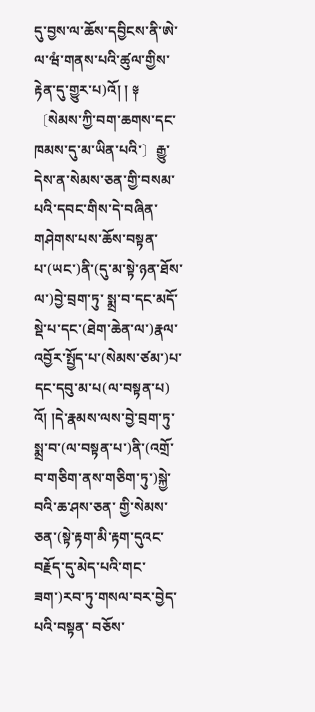དུ་བྱས་ལ་ཆོས་དབྱིངས་ནི་ཨེ་ལ་ཝཾ་གནས་པའི་ཚུལ་གྱིས་རྟེན་དུ་གྱུར་པ)འོ། ། ༈ 〔སེམས་ཀྱི་བག་ཆགས་དང་ཁམས་དུ་མ་ཡིན་པའི་〕རྒྱུ་དེས་ན་སེམས་ཅན་གྱི་བསམ་ པའི་དབང་གིས་དེ་བཞིན་གཤེགས་པས་ཆོས་བསྟན་པ་(ཡང་)ནི་(དུ་མ་སྟེ་ཉན་ཐོས་ལ་)བྱེ་བྲག་ཏུ་ སྨྲ་བ་དང་མདོ་སྡེ་པ་དང་(ཐེག་ཆེན་ལ་)རྣལ་འབྱོར་སྤྱོད་པ་(སེམས་ཙམ་)པ་དང་དབུ་མ་པ(ལ་བསྟན་པ) འོ། །དེ་རྣམས་ལས་བྱེ་བྲག་ཏུ་སྨྲ་བ་(ལ་བསྟན་པ་)ནི་(འགྲོ་བ་གཅིག་ནས་གཅིག་ཏུ་)སྐྱེ་བའི་ཆ་ཤས་ཅན་ གྱི་སེམས་ཅན་(སྟེ་རྟག་མི་རྟག་དུའང་བརྗོད་དུ་མེད་པའི་གང་ཟག་)རབ་ཏུ་གསལ་བར་བྱེད་པའི་བསྟན་ བཅོས་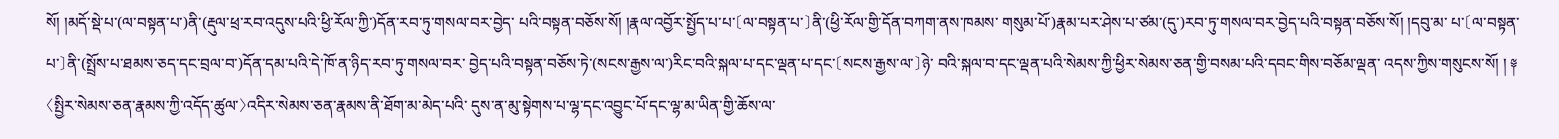སོ། །མདོ་སྡེ་པ་(ལ་བསྟན་པ་)ནི་(རྡུལ་ཕྲ་རབ་འདུས་པའི་ཕྱི་རོལ་ཀྱི་)དོན་རབ་ཏུ་གསལ་བར་བྱེད་ པའི་བསྟན་བཅོས་སོ། །རྣལ་འབྱོར་སྤྱོད་པ་པ་〔ལ་བསྟན་པ་〕ནི་(ཕྱི་རོལ་གྱི་དོན་བཀག་ནས་ཁམས་ གསུམ་པོ་)རྣམ་པར་ཤེས་པ་ཙམ་(དུ་)རབ་ཏུ་གསལ་བར་བྱེད་པའི་བསྟན་བཅོས་སོ། །དབུ་མ་ པ་〔ལ་བསྟན་པ་〕ནི་(སྤྲོས་པ་ཐམས་ཅད་དང་བྲལ་བ་)དོན་དམ་པའི་དེ་ཁོ་ན་ཉིད་རབ་ཏུ་གསལ་བར་ བྱེད་པའི་བསྟན་བཅོས་ཏེ་(སངས་རྒྱས་ལ་)རིང་བའི་སྐལ་པ་དང་ལྡན་པ་དང་〔སངས་རྒྱས་ལ་〕ཉེ་ བའི་སྐལ་བ་དང་ལྡན་པའི་སེམས་ཀྱི་ཕྱིར་སེམས་ཅན་གྱི་བསམ་པའི་དབང་གིས་བཅོམ་ལྡན་ འདས་ཀྱིས་གསུངས་སོ། ། ༈ 〈སྤྱིར་སེམས་ཅན་རྣམས་ཀྱི་འདོད་ཚུལ་〉འདིར་སེམས་ཅན་རྣམས་ནི་ཐོག་མ་མེད་པའི་ དུས་ན་མུ་སྟེགས་པ་ལྷ་དང་འབྱུང་པོ་དང་ལྷ་མ་ཡིན་གྱི་ཆོས་ལ་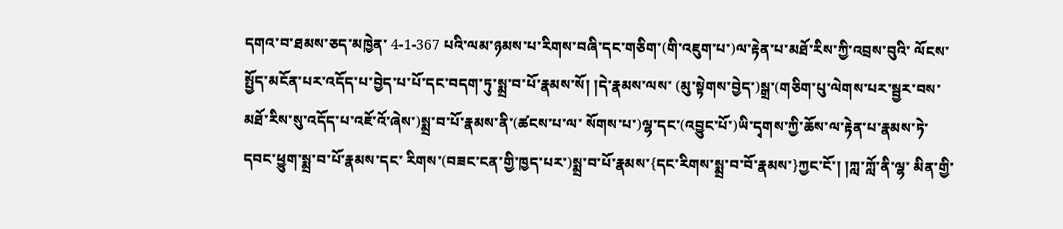དགའ་བ་ཐམས་ཅད་མཁྱེན་ 4-1-367 པའི་ལམ་ཉམས་པ་རིགས་བཞི་དང་གཅིག་(གི་འཇུག་པ་)ལ་རྟེན་པ་མཐོ་རིས་ཀྱི་འབྲས་བུའི་ ལོངས་སྤྱོད་མངོན་པར་འདོད་པ་བྱེད་པ་པོ་དང་བདག་ཏུ་སྨྲ་བ་པོ་རྣམས་སོ། །དེ་རྣམས་ལས་ (མུ་སྟེགས་བྱེད་)སྒྲ་(གཅིག་པུ་ལེགས་པར་སྦྱར་བས་མཐོ་རིས་སུ་འདོད་པ་འཇོ་འོ་ཞེས་)སྨྲ་བ་པོ་རྣམས་ནི་(ཚངས་པ་ལ་ སོགས་པ་)ལྷ་དང་(འབྱུང་པོ་)ཡི་དྭགས་ཀྱི་ཆོས་ལ་རྟེན་པ་རྣམས་ཏེ་དབང་ཕྱུག་སྨྲ་བ་པོ་རྣམས་དང་ རིགས་(བཟང་ངན་གྱི་ཁྱད་པར་)སྨྲ་བ་པོ་རྣམས་{དང་རིགས་སྨྲ་བ་བོ་རྣམས་}ཀྱང་ངོ་། །ཀླ་ཀློ་ནི་ལྷ་ མིན་གྱི་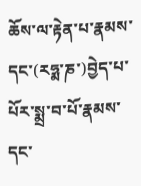ཆོས་ལ་རྟེན་པ་རྣམས་དང་(རཧྨ་ཎ་)བྱེད་པ་པོར་སྨྲ་བ་པོ་རྣམས་དང་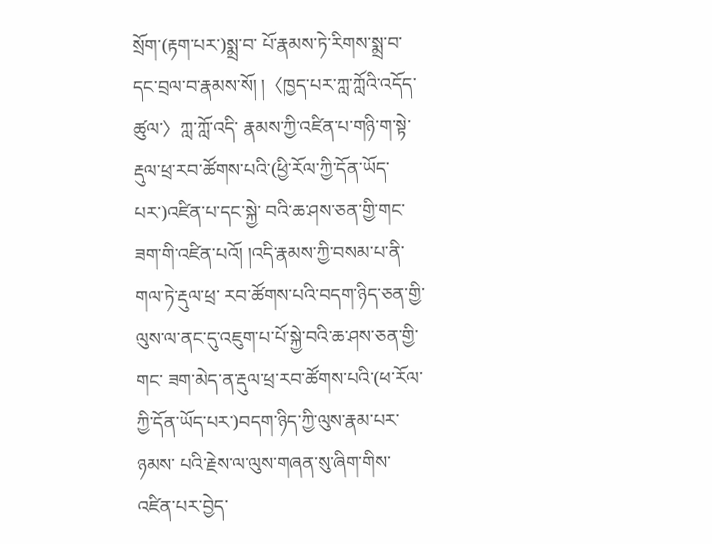སྲོག་(རྟག་པར་)སྨྲ་བ་ པོ་རྣམས་ཏེ་རིགས་སྨྲ་བ་དང་བྲལ་བ་རྣམས་སོ། །〈ཁྱད་པར་ཀླ་ཀློའི་འདོད་ཚུལ་〉ཀླ་ཀློ་འདི་ རྣམས་ཀྱི་འཛིན་པ་གཉི་ག་སྟེ་རྡུལ་ཕྲ་རབ་ཚོགས་པའི་(ཕྱི་རོལ་ཀྱི་དོན་ཡོད་པར་)འཛིན་པ་དང་སྐྱེ་ བའི་ཆ་ཤས་ཅན་གྱི་གང་ཟག་གི་འཛིན་པའོ། །འདི་རྣམས་ཀྱི་བསམ་པ་ནི་གལ་ཏེ་རྡུལ་ཕྲ་ རབ་ཚོགས་པའི་བདག་ཉིད་ཅན་གྱི་ལུས་ལ་ནང་དུ་འཇུག་པ་པོ་སྐྱེ་བའི་ཆ་ཤས་ཅན་གྱི་གང་ ཟག་མེད་ན་རྡུལ་ཕྲ་རབ་ཚོགས་པའི་(ཕ་རོལ་ཀྱི་དོན་ཡོད་པར་)བདག་ཉིད་ཀྱི་ལུས་རྣམ་པར་ཉམས་ པའི་རྗེས་ལ་ལུས་གཞན་སུ་ཞིག་གིས་འཛིན་པར་བྱེད་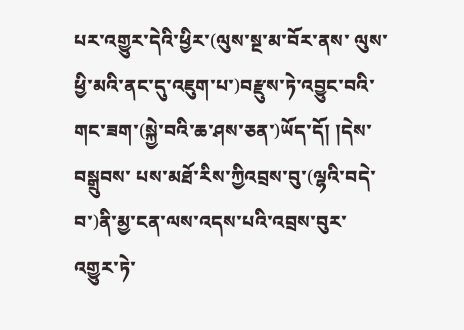པར་འགྱུར་དེའི་ཕྱིར་(ལུས་སྔ་མ་བོར་ནས་ ལུས་ཕྱི་མའི་ནང་དུ་འཇུག་པ་)བརྫུས་ཏེ་འབྱུང་བའི་གང་ཟག་(སྐྱེ་བའི་ཆ་ཤས་ཅན་)ཡོད་དོ། །དེས་བསྒྲུབས་ པས་མཐོ་རིས་ཀྱིའབྲས་བུ་(ལྷའི་བདེ་བ་)ནི་མྱ་ངན་ལས་འདས་པའི་འབྲས་བུར་འགྱུར་ཏེ་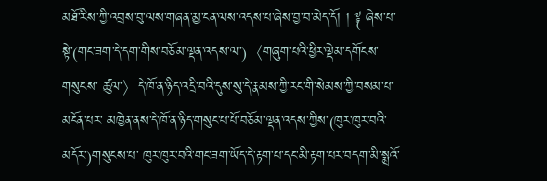མཐོ་རིས་ཀྱི་འབྲས་བུ་ལས་གཞན་མྱ་ངན་ལས་འདས་པ་ཞེས་བྱ་བ་མེད་དོ། ། ༈ ཞེས་པ་སྟེ་(གང་ཟག་དེ་དག་གིས་བཅོམ་ལྡན་འདས་ལ་)〈གཞུག་པའི་ཕྱིར་ལྡེམ་དགོངས་གསུངས་ ཚུལ་〉དེ་ཁོ་ན་ཉིད་འདྲི་བའི་དུས་སུ་དེ་རྣམས་ཀྱི་རང་གི་སེམས་ཀྱི་བསམ་པ་མངོན་པར་ མཁྱེན་ནས་དེ་ཁོ་ན་ཉིད་གསུང་པ་པོ་བཅོམ་ལྡན་འདས་ཀྱིས་(ཁུར་ཁུར་བའི་མདོར་)གསུངས་པ་ ཁུར་ཁུར་བའི་གང་ཟག་ཡོད་དེ་རྟག་པ་དང་མི་རྟག་པར་བདག་མི་སྨྲའོ་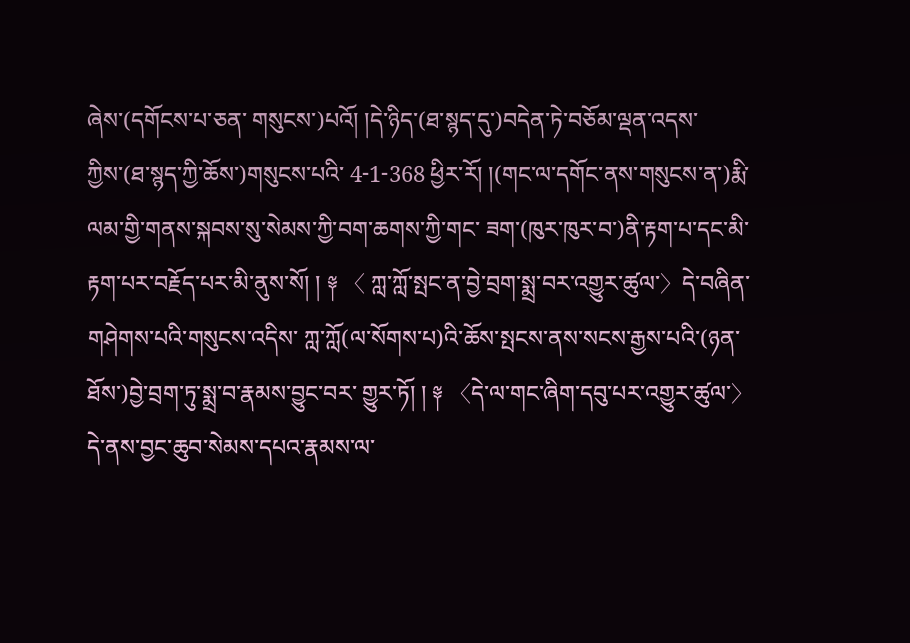ཞེས་(དགོངས་པ་ཅན་ གསུངས་)པའོ། །དེ་ཉིད་(ཐ་སྙད་དུ་)བདེན་ཏེ་བཅོམ་ལྡན་འདས་ཀྱིས་(ཐ་སྙད་ཀྱི་ཆོས་)གསུངས་པའི་ 4-1-368 ཕྱིར་རོ། །(གང་ལ་དགོང་ནས་གསུངས་ན་)རྨི་ལམ་གྱི་གནས་སྐབས་སུ་སེམས་ཀྱི་བག་ཆགས་ཀྱི་གང་ ཟག་(ཁུར་ཁུར་བ་)ནི་རྟག་པ་དང་མི་རྟག་པར་བརྗོད་པར་མི་ནུས་སོ། ། ༈ 〈 ཀླ་ཀློ་སྤང་ན་བྱེ་བྲག་སྨྲ་བར་འགྱུར་ཚུལ་〉དེ་བཞིན་གཤེགས་པའི་གསུངས་འདིས་ ཀླ་ཀློ(ལ་སོགས་པ)འི་ཆོས་སྤངས་ནས་སངས་རྒྱས་པའི་(ཉན་ཐོས་)བྱེ་བྲག་ཏུ་སྨྲ་བ་རྣམས་བྱུང་བར་ གྱུར་ཏོ། ། ༈ 〈དེ་ལ་གང་ཞིག་དབུ་པར་འགྱུར་ཚུལ་〉དེ་ནས་བྱང་ཆུབ་སེམས་དཔའ་རྣམས་ལ་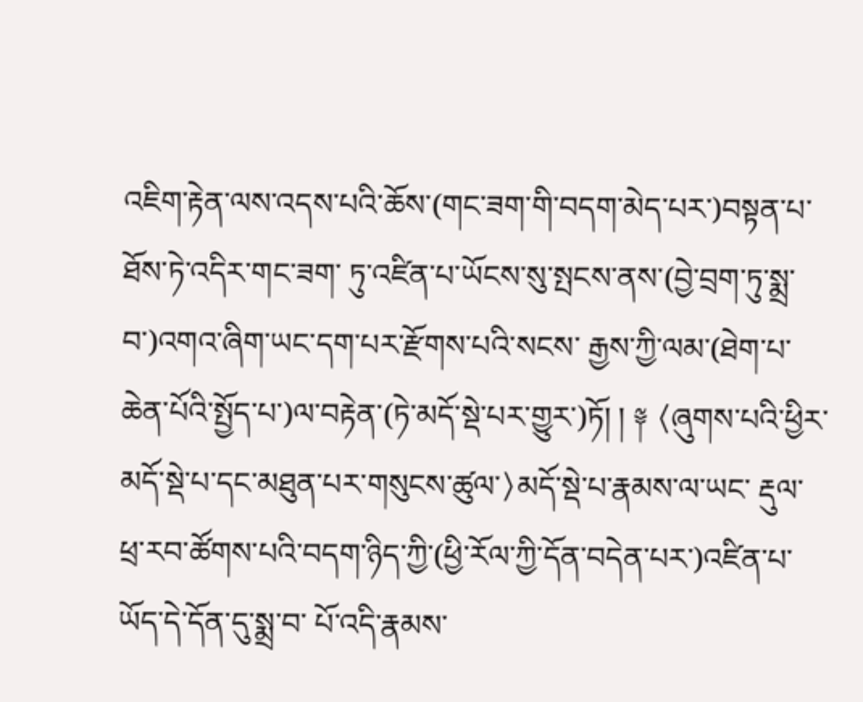འཇིག་རྟེན་ལས་འདས་པའི་ཆོས་(གང་ཟག་གི་བདག་མེད་པར་)བསྟན་པ་ཐོས་ཏེ་འདིར་གང་ཟག་ ཏུ་འཛིན་པ་ཡོངས་སུ་སྤངས་ནས་(བྱེ་བྲག་ཏུ་སྨྲ་བ་)འགའ་ཞིག་ཡང་དག་པར་རྫོགས་པའི་སངས་ རྒྱས་ཀྱི་ལམ་(ཐེག་པ་ཆེན་པོའི་སྤྱོད་པ་)ལ་བརྟེན་(ཏེ་མདོ་སྡེ་པར་གྱུར་)ཏོ། ། ༈ 〈ཞུགས་པའི་ཕྱིར་མདོ་སྡེ་པ་དང་མཐུན་པར་གསུངས་ཚུལ་〉མདོ་སྡེ་པ་རྣམས་ལ་ཡང་ རྡུལ་ཕྲ་རབ་ཚོགས་པའི་བདག་ཉིད་ཀྱི་(ཕྱི་རོལ་ཀྱི་དོན་བདེན་པར་)འཛིན་པ་ཡོད་དེ་དོན་དུ་སྨྲ་བ་ པོ་འདི་རྣམས་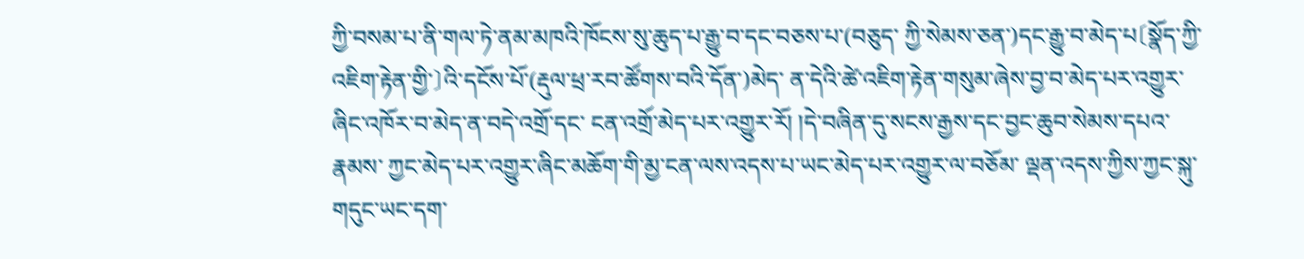ཀྱི་བསམ་པ་ནི་གལ་ཏེ་ནམ་མཁའི་ཁོངས་སུ་ཆུད་པ་རྒྱུ་བ་དང་བཅས་པ་(བཅུད་ ཀྱི་སེམས་ཅན་)དང་རྒྱུ་བ་མེད་པ〔སྣོད་ཀྱི་འཇིག་རྟེན་གྱི་〕འི་དངོས་པོ་(རྡུལ་ཕྲ་རབ་ཚོགས་བའི་དོན་)མེད་ ན་དེའི་ཚེ་འཇིག་རྟེན་གསུམ་ཞེས་བྱ་བ་མེད་པར་འགྱུར་ཞིང་འཁོར་བ་མེད་ན་བདེ་འགྲོ་དང་ ངན་འགྲོ་མེད་པར་འགྱུར་རོ། །དེ་བཞིན་དུ་སངས་རྒྱས་དང་བྱང་ཆུབ་སེམས་དཔའ་རྣམས་ ཀྱང་མེད་པར་འགྱུར་ཞིང་མཆོག་གི་མྱ་ངན་ལས་འདས་པ་ཡང་མེད་པར་འགྱུར་ལ་བཅོམ་ ལྡན་འདས་ཀྱིས་ཀྱང་སྐུ་གདུང་ཡང་དག་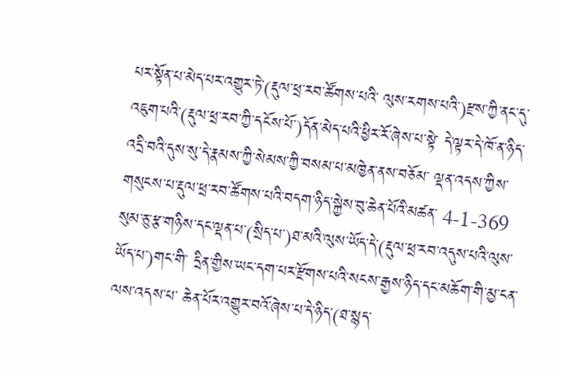པར་སྟོན་པ་མེད་པར་འགྱུར་ཏེ་(རྡུལ་ཕྲ་རབ་ཚོགས་པའི་ ལུས་རགས་པའི་)རྫས་ཀྱི་ནང་དུ་འཇུག་པའི་(རྡུལ་ཕྲ་རབ་ཀྱི་དངོས་པོ་)དོན་མེད་པའི་ཕྱིར་རོ་ཞེས་པ་སྟེ་ དེ་ལྟར་དེ་ཁོ་ན་ཉིད་འདྲི་བའི་དུས་སུ་དེ་རྣམས་ཀྱི་སེམས་ཀྱི་བསམ་པ་མཁྱེན་ནས་བཅོམ་ ལྡན་འདས་ཀྱིས་གསུངས་པ་རྡུལ་ཕྲ་རབ་ཚོགས་པའི་བདག་ཉིད་སྐྱེས་བུ་ཆེན་པོའི་མཚན་ 4-1-369 སུམ་ཅུ་རྩ་གཉིས་དང་ལྡན་པ་(སྲིད་པ་)ཐ་མའི་ལུས་ཡོད་དེ་(རྡུལ་ཕྲ་རབ་འདུས་པའི་ལུས་ཡོད་པ་)གང་གི་ དྲིན་གྱིས་ཡང་དག་པར་རྫོགས་པའི་སངས་རྒྱས་ཉིད་དང་མཆོག་གི་མྱ་ངན་ལས་འདས་པ་ ཆེན་པོར་འགྱུར་བའོ་ཞེས་པ་དེ་ཉིད་(ཐ་སྙད་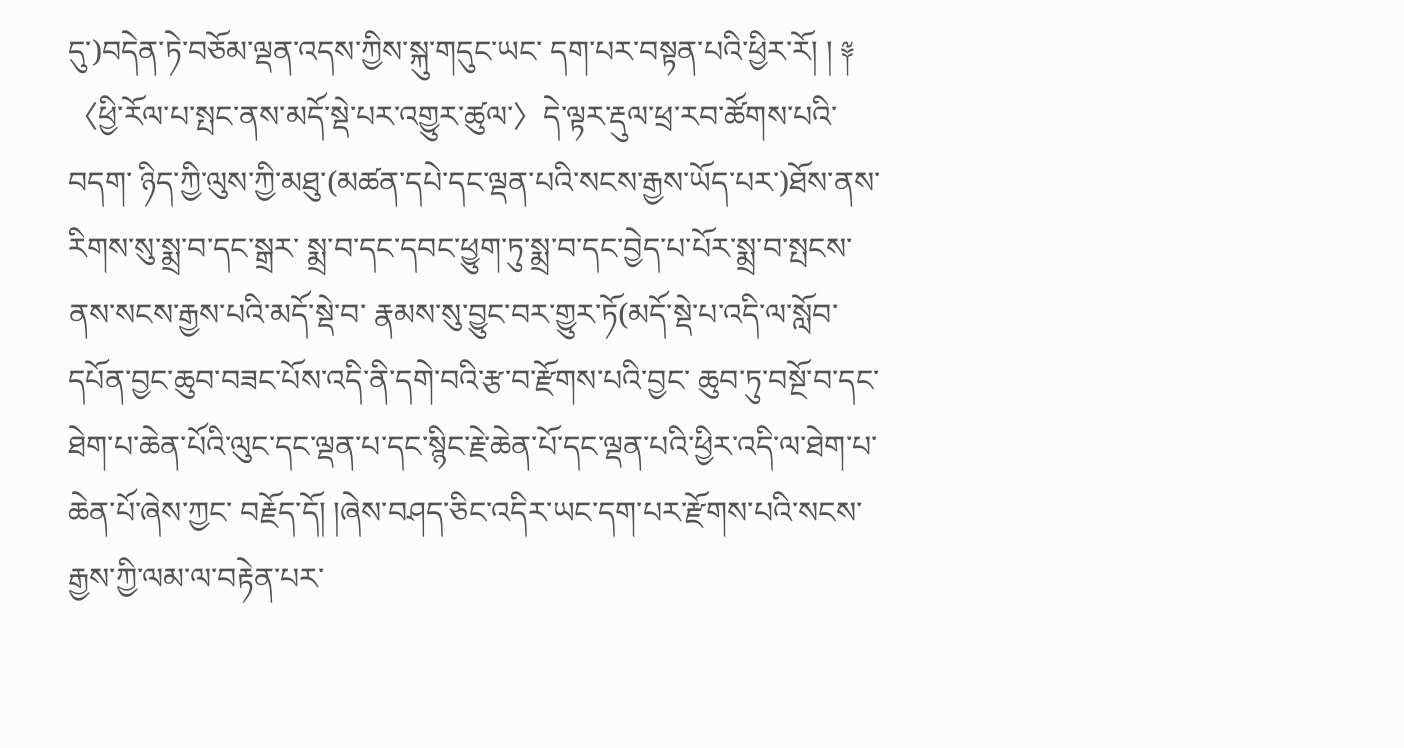དུ་)བདེན་ཏེ་བཅོམ་ལྡན་འདས་ཀྱིས་སྐུ་གདུང་ཡང་ དག་པར་བསྟན་པའི་ཕྱིར་རོ། ། ༈ 〈ཕྱི་རོལ་པ་སྤང་ནས་མདོ་སྡེ་པར་འགྱུར་ཚུལ་〉དེ་ལྟར་རྡུལ་ཕྲ་རབ་ཚོགས་པའི་བདག་ ཉིད་ཀྱི་ལུས་ཀྱི་མཐུ་(མཚན་དཔེ་དང་ལྡན་པའི་སངས་རྒྱས་ཡོད་པར་)ཐོས་ནས་རིགས་སུ་སྨྲ་བ་དང་སྒྲར་ སྨྲ་བ་དང་དབང་ཕྱུག་ཏུ་སྨྲ་བ་དང་བྱེད་པ་པོར་སྨྲ་བ་སྤངས་ནས་སངས་རྒྱས་པའི་མདོ་སྡེ་བ་ རྣམས་སུ་བྱུང་བར་གྱུར་ཏོ(མདོ་སྡེ་པ་འདི་ལ་སློབ་དཔོན་བྱང་ཆུབ་བཟང་པོས་འདི་ནི་དགེ་བའི་རྩ་བ་རྫོགས་པའི་བྱང་ ཆུབ་ཏུ་བསྔོ་བ་དང་ཐེག་པ་ཆེན་པོའི་ལུང་དང་ལྡན་པ་དང་སྙིང་རྗེ་ཆེན་པོ་དང་ལྡན་པའི་ཕྱིར་འདི་ལ་ཐེག་པ་ཆེན་པོ་ཞེས་ཀྱང་ བརྗོད་དོ། །ཞེས་བཤད་ཅིང་འདིར་ཡང་དག་པར་རྫོགས་པའི་སངས་རྒྱས་ཀྱི་ལམ་ལ་བརྟེན་པར་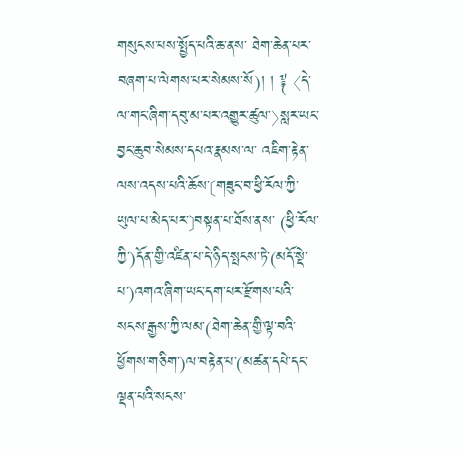གསུངས་པས་སྤྱོད་པའི་ཆ་ནས་ ཐེག་ཆེན་པར་བཞག་པ་ལེགས་པར་སེམས་སོ)། ། ༈ 〈དེ་ལ་གང་ཞིག་དབུ་མ་པར་འགྱུར་ཚུལ་〉སླར་ཡང་བྱང་ཆུབ་སེམས་དཔའ་རྣམས་ལ་ འཇིག་རྟེན་ལས་འདས་པའི་ཆོས་〔གཟུང་བ་ཕྱི་རོལ་ཀྱི་ཡུལ་པ་མེད་པར་〕བསྟན་པ་ཐོས་ནས་ (ཕྱི་རོལ་ཀྱི་)དོན་གྱི་འཛིན་པ་དེ་ཉིད་སྤངས་ཏེ་(མདོ་སྡེ་པ་)འགའ་ཞིག་ཡང་དག་པར་རྫོགས་པའི་ སངས་རྒྱས་ཀྱི་ལམ་(ཐེག་ཆེན་གྱི་ལྟ་བའི་ཕྱོགས་གཅིག་)ལ་བརྟེན་པ་(མཚན་དཔེ་དང་ལྡན་པའི་སངས་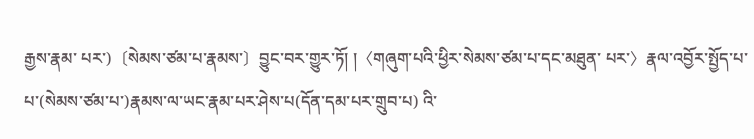རྒྱས་རྣམ་ པར་)〔སེམས་ཙམ་པ་རྣམས་〕བྱུང་བར་གྱུར་ཏོ། །〈གཞུག་པའི་ཕྱིར་སེམས་ཙམ་པ་དང་མཐུན་ པར་〉རྣལ་འབྱོར་སྤྱོད་པ་པ་(སེམས་ཙམ་པ་)རྣམས་ལ་ཡང་རྣམ་པར་ཤེས་པ(དོན་དམ་པར་གྲུབ་པ) འི་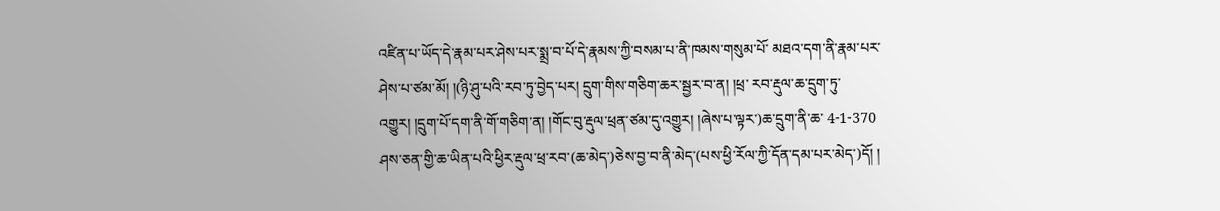འཛིན་པ་ཡོད་དེ་རྣམ་པར་ཤེས་པར་སྨྲ་བ་པོ་དེ་རྣམས་ཀྱི་བསམ་པ་ནི་ཁམས་གསུམ་པོ་ མཐའ་དག་ནི་རྣམ་པར་ཤེས་པ་ཙམ་མོ། །(ཉི་ཤུ་པའི་རབ་ཏུ་བྱེད་པར། དྲུག་གིས་གཅིག་ཆར་སྦྱར་བ་ན། །ཕྲ་ རབ་རྡུལ་ཆ་དྲུག་ཏུ་འགྱུར། །དྲུག་པོ་དག་ནི་གོ་གཅིག་ན། །གོང་བུ་རྡུལ་ཕྲན་ཙམ་དུ་འགྱུར། །ཞེས་པ་ལྟར་)ཆ་དྲུག་ནི་ཆ་ 4-1-370 ཤས་ཅན་གྱི་ཆ་ཡིན་པའི་ཕྱིར་རྡུལ་ཕྲ་རབ་(ཆ་མེད་)ཅེས་བྱ་བ་ནི་མེད་(པས་ཕྱི་རོལ་ཀྱི་དོན་དམ་པར་མེད་)དོ། །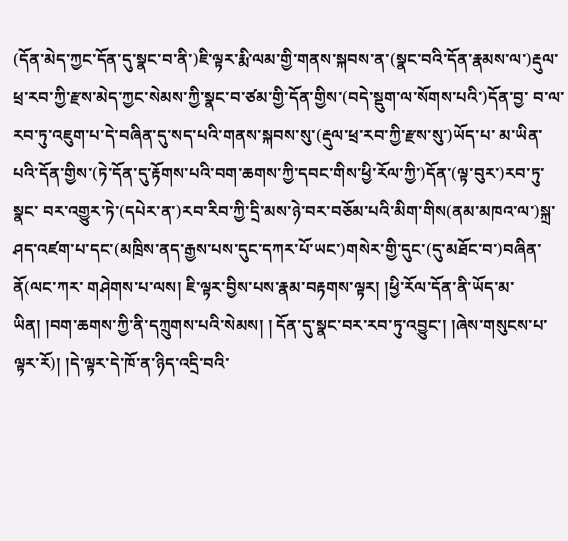(དོན་མེད་ཀྱང་དོན་དུ་སྣང་བ་ནི་)ཇི་ལྟར་རྨི་ལམ་གྱི་གནས་སྐབས་ན་(སྣང་བའི་དོན་རྣམས་ལ་)རྡུལ་ ཕྲ་རབ་ཀྱི་རྫས་མེད་ཀྱང་སེམས་ཀྱི་སྣང་བ་ཙམ་གྱི་དོན་གྱིས་(བདེ་སྡུག་ལ་སོགས་པའི་)དོན་བྱ་ བ་ལ་རབ་ཏུ་འཇུག་པ་དེ་བཞིན་དུ་སད་པའི་གནས་སྐབས་སུ་(རྡུལ་ཕྲ་རབ་ཀྱི་རྫས་སུ་)ཡོད་པ་ མ་ཡིན་པའི་དོན་གྱིས་(ཏེ་དོན་དུ་རྟོགས་པའི་བག་ཆགས་ཀྱི་དབང་གིས་ཕྱི་རོལ་ཀྱི་)དོན་(ལྟ་བུར་)རབ་ཏུ་སྣང་ བར་འགྱུར་ཏེ་(དཔེར་ན་)རབ་རིབ་ཀྱི་དྲི་མས་ཉེ་བར་བཅོམ་པའི་མིག་གིས(ནམ་མཁའ་ལ་)སྐྲ་ ཤད་འཛག་པ་དང་(མཁྲིས་ནད་རྒྱས་པས་དུང་དཀར་པོ་ཡང་)གསེར་གྱི་དུང་(དུ་མཐོང་བ་)བཞིན་ནོ(ལང་ཀར་ གཤེགས་པ་ལས། ཇི་ལྟར་བྱིས་པས་རྣམ་བརྟགས་ལྟར། །ཕྱི་རོལ་དོན་ནི་ཡོད་མ་ཡིན། །བག་ཆགས་ཀྱི་ནི་དཀྲུགས་པའི་སེམས། ། དོན་དུ་སྣང་བར་རབ་ཏུ་འབྱུང་། །ཞེས་གསུངས་པ་ལྟར་རོ)། །དེ་ལྟར་དེ་ཁོ་ན་ཉིད་འདྲི་བའི་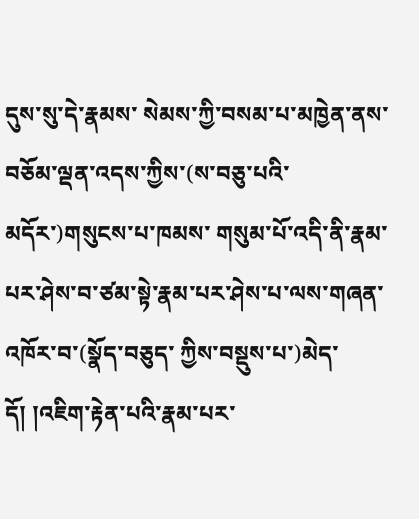དུས་སུ་དེ་རྣམས་ སེམས་ཀྱི་བསམ་པ་མཁྱེན་ནས་བཅོམ་ལྡན་འདས་ཀྱིས་(ས་བཅུ་པའི་མདོར་)གསུངས་པ་ཁམས་ གསུམ་པོ་འདི་ནི་རྣམ་པར་ཤེས་བ་ཙམ་སྟེ་རྣམ་པར་ཤེས་པ་ལས་གཞན་འཁོར་བ་(སྣོད་བཅུད་ ཀྱིས་བསྡུས་པ་)མེད་དོ། །འཇིག་རྟེན་པའི་རྣམ་པར་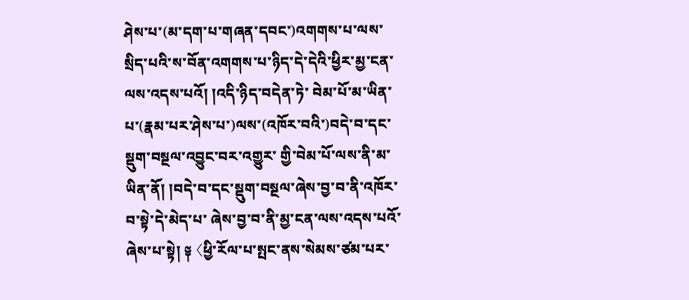ཤེས་པ་(མ་དག་པ་གཞན་དབང་)འགགས་པ་ལས་ སྲིད་པའི་ས་བོན་འགགས་པ་ཉིད་དེ་དེའི་ཕྱིར་མྱ་ངན་ལས་འདས་པའོ། །འདི་ཉིད་བདེན་ཏེ་ བེམ་པོ་མ་ཡིན་པ་(རྣམ་པར་ཤེས་པ་)ལས་(འཁོར་བའི་)བདེ་བ་དང་སྡུག་བསྔལ་འབྱུང་བར་འགྱུར་ གྱི་བེམ་པོ་ལས་ནི་མ་ཡིན་ནོ། །བདེ་བ་དང་སྡུག་བསྔལ་ཞེས་བྱ་བ་ནི་འཁོར་བ་སྟེ་དེ་མེད་པ་ ཞེས་བྱ་བ་ནི་མྱ་ངན་ལས་འདས་པའོ་ཞེས་པ་སྟེ། ༈ 〈ཕྱི་རོལ་པ་སྤང་ནས་སེམས་ཙམ་པར་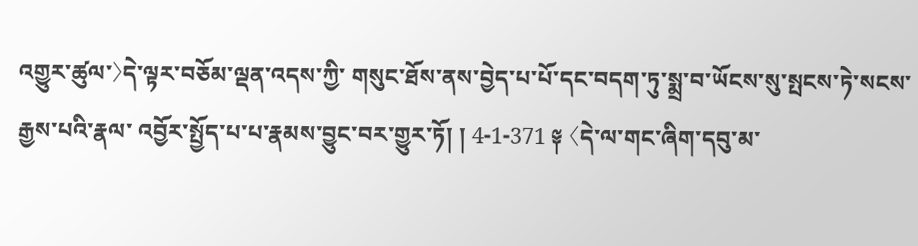འགྱུར་ཚུལ་〉དེ་ལྟར་བཅོམ་ལྡན་འདས་ཀྱི་ གསུང་ཐོས་ནས་བྱེད་པ་པོ་དང་བདག་ཏུ་སྨྲ་བ་ཡོངས་སུ་སྤངས་ཏེ་སངས་རྒྱས་པའི་རྣལ་ འབྱོར་སྤྱོད་པ་པ་རྣམས་བྱུང་བར་གྱུར་ཏོ། ། 4-1-371 ༈ 〈དེ་ལ་གང་ཞིག་དབུ་མ་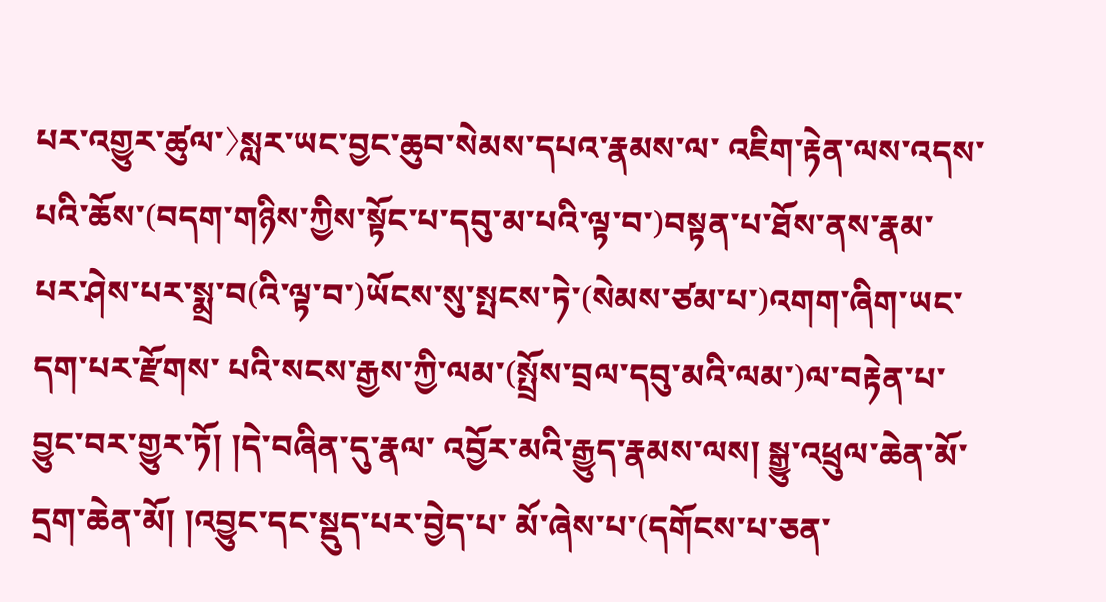པར་འགྱུར་ཚུལ་〉སླར་ཡང་བྱང་ཆུབ་སེམས་དཔའ་རྣམས་ལ་ འཇིག་རྟེན་ལས་འདས་པའི་ཆོས་(བདག་གཉིས་ཀྱིས་སྟོང་པ་དབུ་མ་པའི་ལྟ་བ་)བསྟན་པ་ཐོས་ནས་རྣམ་ པར་ཤེས་པར་སྨྲ་བ(འི་ལྟ་བ་)ཡོངས་སུ་སྤངས་ཏེ་(སེམས་ཙམ་པ་)འགག་ཞིག་ཡང་དག་པར་རྫོགས་ པའི་སངས་རྒྱས་ཀྱི་ལམ་(སྤྲོས་བྲལ་དབུ་མའི་ལམ་)ལ་བརྟེན་པ་བྱུང་བར་གྱུར་ཏོ། །དེ་བཞིན་དུ་རྣལ་ འབྱོར་མའི་རྒྱུད་རྣམས་ལས། སྒྱུ་འཕྲུལ་ཆེན་མོ་དྲག་ཆེན་མོ། །འབྱུང་དང་སྡུད་པར་བྱེད་པ་ མོ་ཞེས་པ་(དགོངས་པ་ཅན་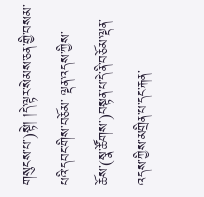གསུངས་པ་)སྟེ། །དེ་ལྟར་སེམས་ཅན་གྱི་བསམ་པའི་དབང་གིས་བཅོམ་ ལྡན་འདས་ཀྱིས་ཆོས་(སྣ་ཚོགས་)བསྟན་པ་དེ་ནི་བཅོམ་ལྡན་འདས་ཀྱིས་མགྲིན་པ་དང་རྐན་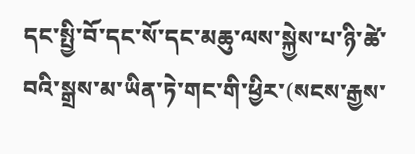དང་སྤྱི་བོ་དང་སོ་དང་མཆུ་ལས་སྐྱེས་པ་ཉི་ཚེ་བའི་སྒྲས་མ་ཡིན་ཏེ་གང་གི་ཕྱིར་(སངས་རྒྱས་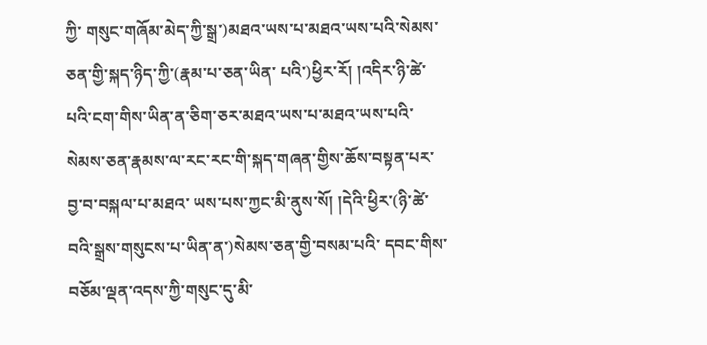ཀྱི་ གསུང་གཞོམ་མེད་ཀྱི་སྒྲ་)མཐའ་ཡས་པ་མཐའ་ཡས་པའི་སེམས་ཅན་གྱི་སྐད་ཉིད་ཀྱི་(རྣམ་པ་ཅན་ཡིན་ པའི་)ཕྱིར་རོ། །འདིར་ཉི་ཚེ་པའི་ངག་གིས་ཡིན་ན་ཅིག་ཅར་མཐའ་ཡས་པ་མཐའ་ཡས་པའི་ སེམས་ཅན་རྣམས་ལ་རང་རང་གི་སྐད་གཞན་གྱིས་ཆོས་བསྟན་པར་བྱ་བ་བསྐལ་པ་མཐའ་ ཡས་པས་ཀྱང་མི་ནུས་སོ། །དེའི་ཕྱིར་(ཉི་ཚེ་བའི་སྒྲས་གསུངས་པ་ཡིན་ན་)སེམས་ཅན་གྱི་བསམ་པའི་ དབང་གིས་བཅོམ་ལྡན་འདས་ཀྱི་གསུང་དུ་མི་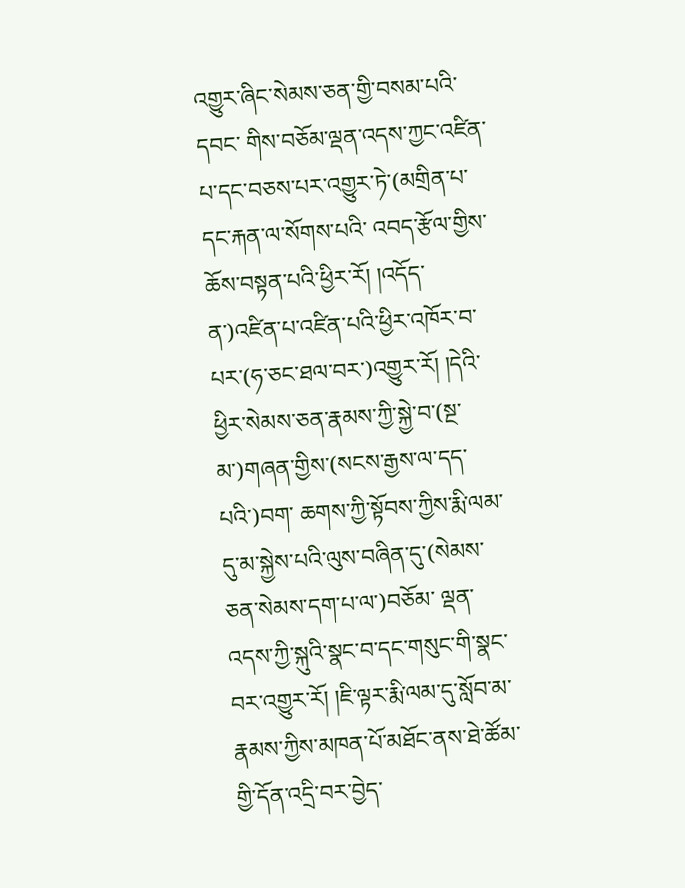འགྱུར་ཞིང་སེམས་ཅན་གྱི་བསམ་པའི་དབང་ གིས་བཅོམ་ལྡན་འདས་ཀྱང་འཛིན་པ་དང་བཅས་པར་འགྱུར་ཏེ་(མགྲིན་པ་དང་རྐན་ལ་སོགས་པའི་ འབད་རྩོལ་གྱིས་ཆོས་བསྟན་པའི་ཕྱིར་རོ། །འདོད་ན་)འཛིན་པ་འཛིན་པའི་ཕྱིར་འཁོར་བ་པར་(ཧ་ཅང་ཐལ་བར་)འགྱུར་རོ། །དེའི་ཕྱིར་སེམས་ཅན་རྣམས་ཀྱི་སྐྱེ་བ་(སྔ་མ་)གཞན་གྱིས་(སངས་རྒྱས་ལ་དད་པའི་)བག་ ཆགས་ཀྱི་སྟོབས་ཀྱིས་རྨི་ལམ་དུ་མ་སྐྱེས་པའི་ལུས་བཞིན་དུ་(སེམས་ཅན་སེམས་དག་པ་ལ་)བཅོམ་ ལྡན་འདས་ཀྱི་སྐུའི་སྣང་བ་དང་གསུང་གི་སྣང་བར་འགྱུར་རོ། །ཇི་ལྟར་རྨི་ལམ་དུ་སློབ་མ་ རྣམས་ཀྱིས་མཁན་པོ་མཐོང་ནས་ཐེ་ཚོམ་གྱི་དོན་འདྲི་བར་བྱེད་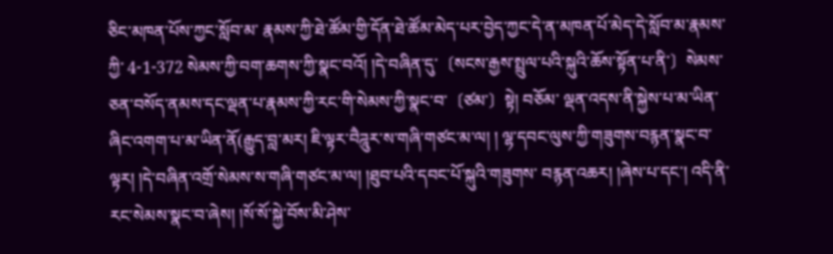ཅིང་མཁན་པོས་ཀྱང་སློབ་མ་ རྣམས་ཀྱི་ཐེ་ཚོམ་གྱི་དོན་ཐེ་ཚོམ་མེད་པར་བྱེད་ཀྱང་དེ་ན་མཁན་པོ་མེད་དེ་སློབ་མ་རྣམས་ཀྱི་ 4-1-372 སེམས་ཀྱི་བག་ཆགས་ཀྱི་སྣང་བའོ། །དེ་བཞིན་དུ་〔སངས་རྒྱས་སྤྲུལ་པའི་སྐུའི་ཆོས་སྟོན་པ་ནི་〕སེམས་ཅན་བསོད་ནམས་དང་ལྡན་པ་རྣམས་ཀྱི་རང་གི་སེམས་ཀྱི་སྣང་བ་〔ཙམ་〕སྟེ། བཅོམ་ ལྡན་འདས་ནི་སྐྱེས་པ་མ་ཡིན་ཞིང་འགག་པ་མ་ཡིན་ནོ(རྒྱུད་བླ་མར། ཇི་ལྟར་བཻཌཱུར་ས་གཞི་གཙང་མ་ལ། ། ལྷ་དབང་ལུས་ཀྱི་གཟུགས་བརྙན་སྣང་བ་ལྟར། །དེ་བཞིན་འགྲོ་སེམས་ས་གཞི་གཙང་མ་ལ། །ཐུབ་པའི་དབང་པོ་སྐུའི་གཟུགས་ བརྙན་འཆར། །ཞེས་པ་དང་། འདི་ནི་རང་སེམས་སྣང་བ་ཞེས། །སོ་སོ་སྐྱེ་བོས་མི་ཤེས་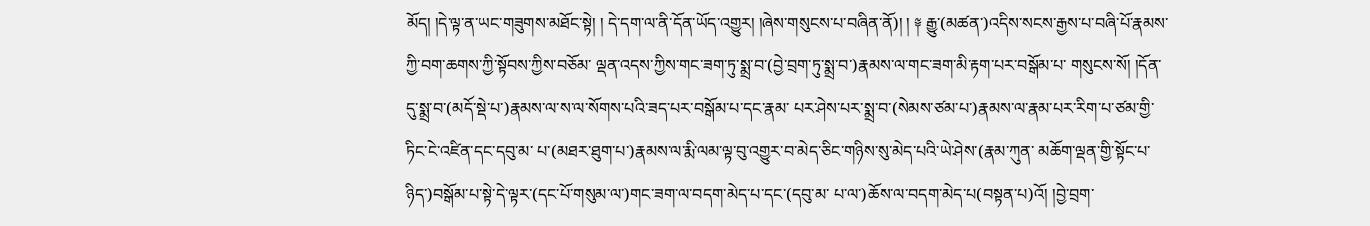མོད། །དེ་ལྟ་ན་ཡང་གཟུགས་མཐོང་སྟེ། ། དེ་དག་ལ་ནི་དོན་ཡོད་འགྱུར། །ཞེས་གསུངས་པ་བཞིན་ནོ)། ། ༈ རྒྱུ་(མཚན་)འདིས་སངས་རྒྱས་པ་བཞི་པོ་རྣམས་ཀྱི་བག་ཆགས་ཀྱི་སྟོབས་ཀྱིས་བཅོམ་ ལྡན་འདས་ཀྱིས་གང་ཟག་ཏུ་སྨྲ་བ་(བྱེ་བྲག་ཏུ་སྨྲ་བ་)རྣམས་ལ་གང་ཟག་མི་རྟག་པར་བསྒོམ་པ་ གསུངས་སོ། །དོན་དུ་སྨྲ་བ་(མདོ་སྡེ་པ་)རྣམས་ལ་ས་ལ་སོགས་པའི་ཟད་པར་བསྒོམ་པ་དང་རྣམ་ པར་ཤེས་པར་སྨྲ་བ་(སེམས་ཙམ་པ་)རྣམས་ལ་རྣམ་པར་རིག་པ་ཙམ་གྱི་ཏིང་ངེ་འཛིན་དང་དབུ་མ་ པ་(མཐར་ཐུག་པ་)རྣམས་ལ་རྨི་ལམ་ལྟ་བུ་འགྱུར་བ་མེད་ཅིང་གཉིས་སུ་མེད་པའི་ཡེ་ཤེས་(རྣམ་ཀུན་ མཆོག་ལྡན་གྱི་སྟོང་པ་ཉིད་)བསྒོམ་པ་སྟེ་དེ་ལྟར་(དང་པོ་གསུམ་ལ་)གང་ཟག་ལ་བདག་མེད་པ་དང་(དབུ་མ་ པ་ལ་)ཆོས་ལ་བདག་མེད་པ(བསྟན་པ)འོ། །བྱེ་བྲག་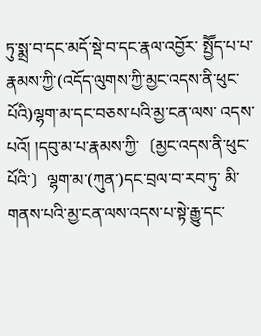ཏུ་སྨྲ་བ་དང་མདོ་སྡེ་བ་དང་རྣལ་འབྱོར་ སྤྱཽད་པ་པ་རྣམས་ཀྱི་(འདོད་ལུགས་ཀྱི་མྱང་འདས་ནི་ཕུང་པོའི)ལྷག་མ་དང་བཅས་པའི་མྱ་ངན་ལས་ འདས་པའོ། །དབུ་མ་པ་རྣམས་ཀྱི་〔མྱང་འདས་ནི་ཕུང་པོའི་〕ལྷག་མ་(ཀུན་)དང་བྲལ་བ་རབ་ཏུ་ མི་གནས་པའི་མྱ་ངན་ལས་འདས་པ་སྟེ་རྒྱུ་དང་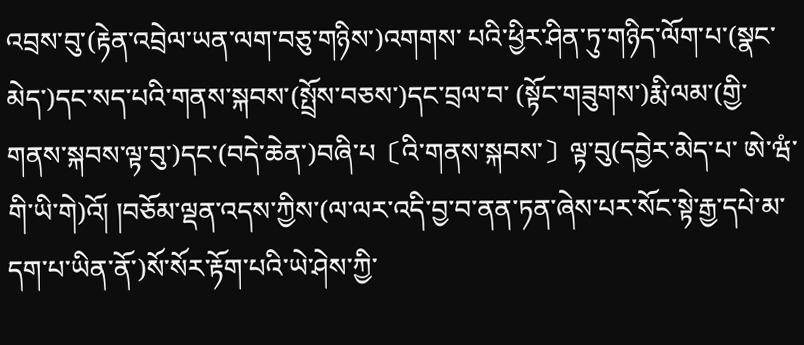འབྲས་བུ་(རྟེན་འབྲེལ་ཡན་ལག་བཅུ་གཉིས་)འགགས་ པའི་ཕྱིར་ཤིན་ཏུ་གཉིད་ལོག་པ་(སྣང་མེད་)དང་སད་པའི་གནས་སྐབས་(སྤྲོས་བཅས་)དང་བྲལ་བ་ (སྟོང་གཟུགས་)རྨི་ལམ་(གྱི་གནས་སྐབས་ལྟ་བུ་)དང་(བདེ་ཆེན་)བཞི་པ〔འི་གནས་སྐབས་〕ལྟ་བུ(དབྱེར་མེད་པ་ ཨེ་ཝཾ་གི་ཡི་གེ)འོ། །བཅོམ་ལྡན་འདས་ཀྱིས་(ལ་ལར་འདི་བྱ་བ་ནན་ཏན་ཞེས་པར་སོང་སྟེ་རྒྱ་དཔེ་མ་དག་པ་ཡིན་ནོ་)སོ་སོར་རྟོག་པའི་ཡེ་ཤེས་ཀྱི་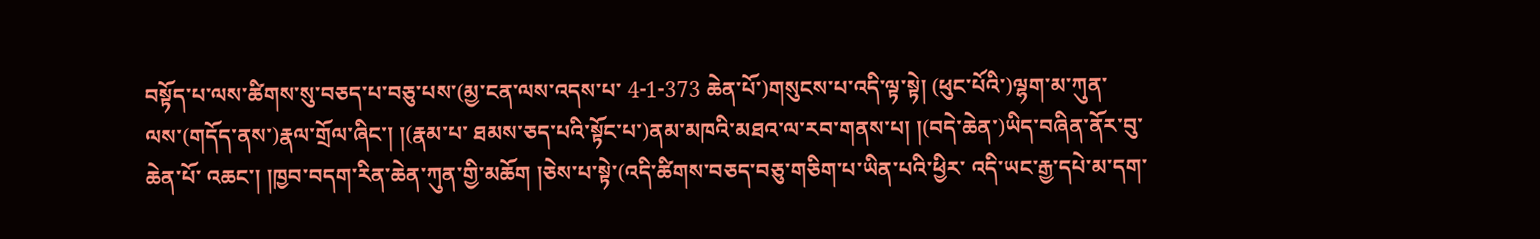བསྟོད་པ་ལས་ཚིགས་སུ་བཅད་པ་བཅུ་པས་(མྱ་ངན་ལས་འདས་པ་ 4-1-373 ཆེན་པོ་)གསུངས་པ་འདི་ལྟ་སྟེ། (ཕུང་པོའི་)ལྷག་མ་ཀུན་ལས་(གདོད་ནས་)རྣལ་གྲོལ་ཞིང་། །(རྣམ་པ་ ཐམས་ཅད་པའི་སྟོང་པ་)ནམ་མཁའི་མཐའ་ལ་རབ་གནས་པ། །(བདེ་ཆེན་)ཡིད་བཞིན་ནོར་བུ་ཆེན་པོ་ འཆང་། །ཁྱབ་བདག་རིན་ཆེན་ཀུན་གྱི་མཆོག །ཅེས་པ་སྟེ་(འདི་ཚིགས་བཅད་བཅུ་གཅིག་པ་ཡིན་པའི་ཕྱིར་ འདི་ཡང་རྒྱ་དཔེ་མ་དག་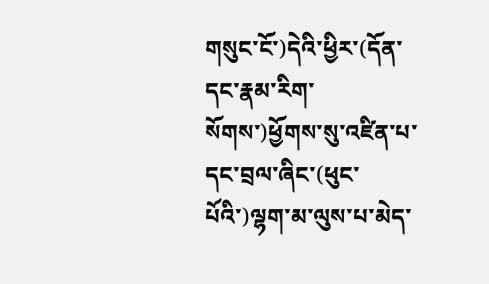གསུང་ངོ་)དེའི་ཕྱིར་(དོན་དང་རྣམ་རིག་སོགས་)ཕྱོགས་སུ་འཛིན་པ་དང་བྲལ་ཞིང་(ཕུང་ པོའི་)ལྷག་མ་ལུས་པ་མེད་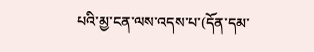པའི་མྱ་ངན་ལས་འདས་པ་(དོན་དམ་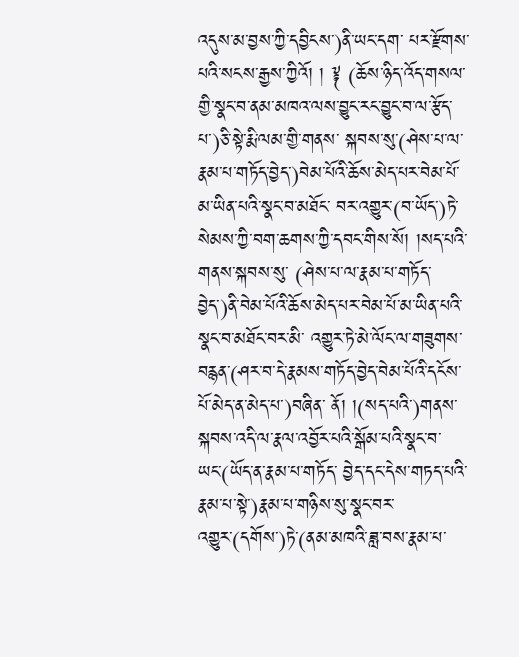འདུས་མ་བྱས་ཀྱི་དབྱིངས་)ནི་ཡང་དག་ པར་རྫོགས་པའི་སངས་རྒྱས་ཀྱིའོ། ། ༈ (ཆོས་ཉིད་འོད་གསལ་གྱི་སྣང་བ་ནམ་མཁའ་ལས་བྱུང་རང་བྱུང་བ་ལ་རྩོད་པ་)ཅི་སྟེ་རྨི་ལམ་གྱི་གནས་ སྐབས་སུ་(ཤེས་པ་ལ་རྣམ་པ་གཏོད་བྱེད་)བེམ་པོའི་ཆོས་མེད་པར་བེམ་པོ་མ་ཡིན་པའི་སྣང་བ་མཐོང་ བར་འགྱུར་(བ་ཡོད་)ཏེ་སེམས་ཀྱི་བག་ཆགས་ཀྱི་དབང་གིས་སོ། །སད་པའི་གནས་སྐབས་སུ་ (ཤེས་པ་ལ་རྣམ་པ་གཏོད་བྱེད་)ནི་བེམ་པོའི་ཆོས་མེད་པར་བེམ་པོ་མ་ཡིན་པའི་སྣང་བ་མཐོང་བར་མི་ འགྱུར་ཏེ་མེ་ལོང་ལ་གཟུགས་བརྙན་(ཤར་བ་དེ་རྣམས་གཏོད་བྱེད་བེམ་པོའི་དངོས་པོ་མེད་ན་མེད་པ་)བཞིན་ ནོ། །(སད་པའི་)གནས་སྐབས་འདི་ལ་རྣལ་འབྱོར་པའི་སྒོམ་པའི་སྣང་བ་ཡང་(ཡོད་ན་རྣམ་པ་གཏོད་ བྱེད་དང་དེས་གཏད་པའི་རྣམ་པ་སྟེ་)རྣམ་པ་གཉིས་སུ་སྣང་བར་འགྱུར་(དགོས་)ཏེ་(ནམ་མཁའི་ཟླ་བས་རྣམ་པ་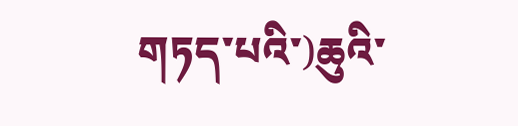གཏད་པའི་)ཆུའི་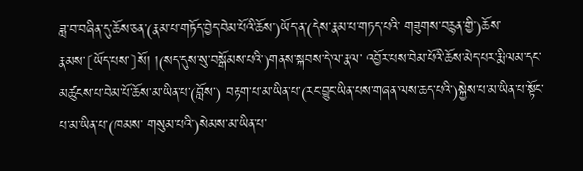ཟླ་བ་བཞིན་དུ་ཆོས་ཅན་(རྣམ་པ་གཏོད་བྱེད་བེམ་པོའི་ཆོས་)ཡོད་ན་(དེས་རྣམ་པ་གཏད་པའི་ གཟུགས་བརྙན་གྱི་)ཆོས་རྣམས་〔ཡོད་པས་〕སོ། །(སད་དུས་སུ་བསྒོམས་པའི་)གནས་སྐབས་དེ་ལ་རྣལ་ འབྱོར་པས་བེམ་པོའི་ཆོས་མེད་པར་རྨི་ལམ་དང་མཚུངས་པ་བེམ་པོ་ཆོས་མ་ཡིན་པ་(བློས་) བརྟག་པ་མ་ཡིན་པ་(རང་བྱུང་ཡིན་པས་གཞན་ལས་ཆད་པའི་)སྐྱེས་པ་མ་ཡིན་པ་སྟོང་པ་མ་ཡིན་པ་(ཁམས་ གསུམ་པའི་)སེམས་མ་ཡིན་པ་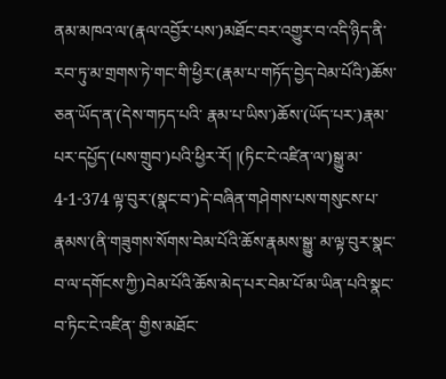ནམ་མཁའ་ལ་(རྣལ་འབྱོར་པས་)མཐོང་བར་འགྱུར་བ་འདི་ཉིད་ནི་ རབ་ཏུ་མ་གྲགས་ཏེ་གང་གི་ཕྱིར་(རྣམ་པ་གཏོད་བྱེད་བེམ་པོའི་)ཆོས་ཅན་ཡོད་ན་(དེས་གཏད་པའི་ རྣམ་པ་ཡིས་)ཆོས་(ཡོད་པར་)རྣམ་པར་དཔྱོད་(པས་གྲུབ་)པའི་ཕྱིར་རོ། །(ཏིང་ངེ་འཛིན་ལ་)སྒྱུ་མ་ 4-1-374 ལྟ་བུར་(སྣང་བ་)དེ་བཞིན་གཤེགས་པས་གསུངས་པ་རྣམས་(ནི་གཟུགས་སོགས་བེམ་པོའི་ཆོས་རྣམས་སྒྱུ་ མ་ལྟ་བུར་སྣང་བ་ལ་དགོངས་ཀྱི་)བེམ་པོའི་ཆོས་མེད་པར་བེམ་པོ་མ་ཡིན་པའི་སྣང་བ་ཏིང་ངེ་འཛིན་ གྱིས་མཐོང་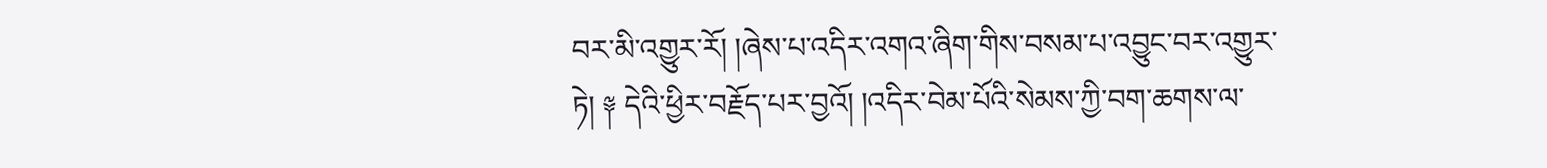བར་མི་འགྱུར་རོ། །ཞེས་པ་འདིར་འགའ་ཞིག་གིས་བསམ་པ་འབྱུང་བར་འགྱུར་ ཏེ། ༈ དེའི་ཕྱིར་བརྗོད་པར་བྱའོ། །འདིར་བེམ་པོའི་སེམས་ཀྱི་བག་ཆགས་ལ་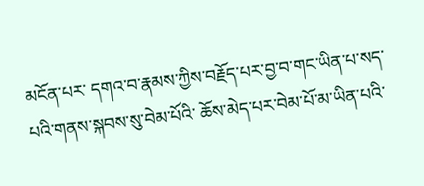མངོན་པར་ དགའ་བ་རྣམས་ཀྱིས་བརྗོད་པར་བྱ་བ་གང་ཡིན་པ་སད་པའི་གནས་སྐབས་སུ་བེམ་པོའི་ ཆོས་མེད་པར་བེམ་པོ་མ་ཡིན་པའི་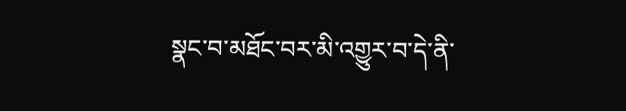སྣང་བ་མཐོང་བར་མི་འགྱུར་བ་དེ་ནི་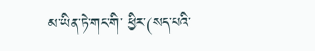མ་ཡིན་ཏེ་གང་གི་ ཕྱིར་(སད་པའི་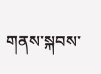གནས་སྐབས་